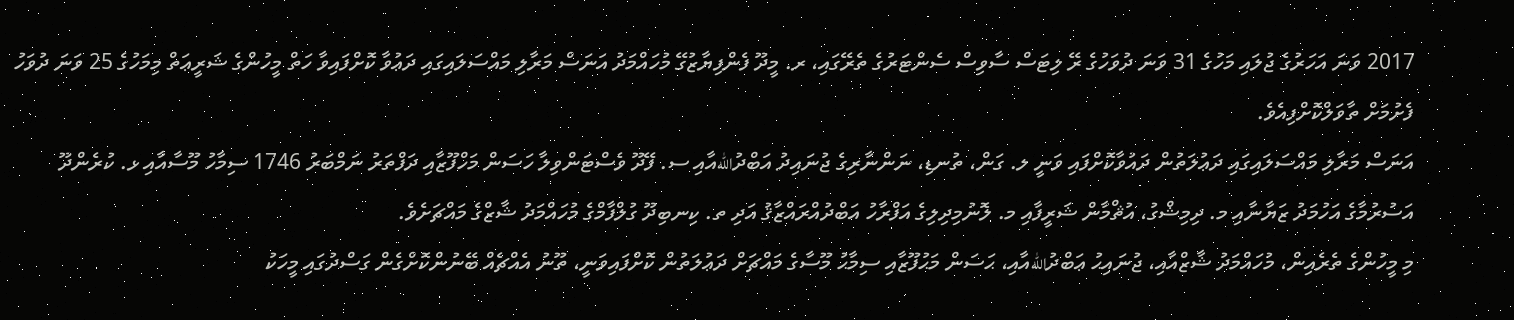2017 ވަނަ އަހަރުގެ ޖުލައި މަހުގެ 31 ވަނަ ދުވަހުގެ ރޭ ލިޓަސް ސާވިސް ސެންޓަރުގެ ތެރޭގައި، ރ. މީދޫ ފެންފިޔާޒުގޭ މުހައްމަދު އަނަސް މަރާލި މައްސަލައިގައި ދަޢުވާ ކޮށްފައިވާ ހަތް މީހުންގެ ޝަރީޢަތް މިމަހުގެ 25 ވަނަ ދުވަހު ފެށުމަށް ތާވަލްކޮށްފިއެވެ.
އަނަސް މަރާލި މައްސަލައިގައި ދަޢުލަތުން ދައުވާކޮށްފައި ވަނީ ލ. ގަން، ތުނޑި، ނަންނާރިގެ ޖުނައިދު އަބްދުاللهއާއި ސ. ފޭދޫ ވެސްޓަންވިލާ ހަސަން މަހްފޫޒާއި ދަފްތަރު ނަމްބަރު 1746 ސިމާހު މޫސާއާއި ޅ. ކުރެންދޫ އަސުރުމާގެ އަހުމަދު ޒަޔާނާއި މ. ދިމިޝްގު، އުޘްމާން ޝަރީފާއި މ. ލޮނުމިދިލިގެ އަފްރާހު އަބްދުއްރައްޒާޤު އަދި ތ. ކިނބިދޫ ގުލްފާމްގެ މުހައްމަދު ޝާޒްގެ މައްޗަށެވެ.
މި މީހުންގެ ތެރެއިން، މުހައްމަދު ޝާޒްއާއި، ޖުނައިޙު ޢަބްދުاللهއާއި، ޙަސަން މަޙުފޫޒާއި ސިމާޙު މޫސާގެ މައްޗަށް ދަޢުލަތުން ކޮށްފައިވަނީ، ތޫނު އެއްޗެއް ބޭނުންކޮށްގެން ގަސްދުގައި މީހަކު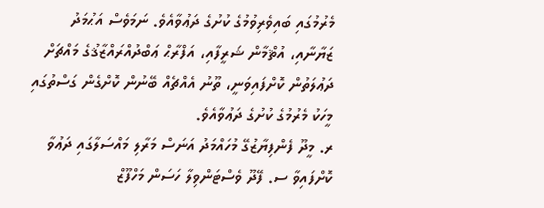މެރުމުގައި ބައިވެރިވުމުގެ ކުށުގެ ދަޢުވާއެވެ. ނަމަވެސް އަޙުމަދު ޒަޔާނާއި، އުޘްމާން ޝަރީފާއި، އަފްރާޙް ޢަބްދުއްރައްޒާޤުގެ މައްޗަށް ދަޢުލަތުން ކޮށްފައިވަނީ، ތޫނު އެއްޗެއް ބޭނުން ކޮށްގެން ގަސްތުގައި މީހަކު މެރުމުގެ ކުށުގެ ދަޢުވާއެވެ.
ރ. މީދޫ ފެންފިޔާޒުގޭ މުހައްމަދު އަނަސް މަރާލި މައްސަލާގައި ދަޢުވާ ކޮށްފައިވާ ސ. ފޭދޫ ވެސްޓަންވިލާ ހަސަން މަހްފޫޒް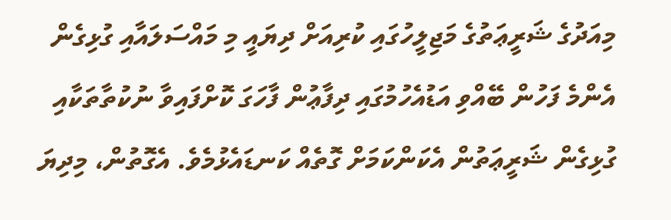މިއަދުގެ ޝަރީޢަތުގެ މަޖިލީހުގައި ކުރިއަށް ދިޔައީ މި މައްސަލައާއި ގުޅިގެން އެންމެ ފަހުން ބޭއްވި އަޑުއެހުމުގައި ދިފާޢުން ފާހަގަ ކޮށްފައިވާ ނުކުތާތަކާއި ގުޅިގެން ޝަރީޢަތުން އެކަންކަމަށް ގޮތެއް ކަނޑައެޅުމެވެ. އެގޮތުން، މިދިޔަ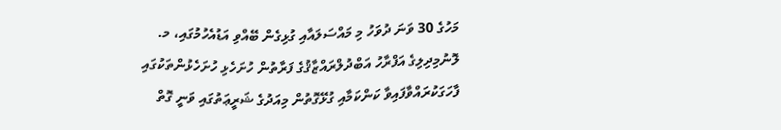މަހުގެ 30 ވަނަ ދުވަހު މި މައްސަލައާއި ގުޅިގެން ބޭއްވި އަޑުއެހުމުގައި، މ. ލޮނުމިދިލިގެ އަފްރާހު އަބްދުލްރައްޒާޤުގެ ފަރާތުން ހުށަހެޅި ހުށަހެޅުންތަކުގައި ފާހަގަކުރައްވާފައިވާ ކަންކަމާއި ގުޅޭގޮތުން މިއަދުގެ ޝަރީޢަތުގައި ވަނީ ގޮތް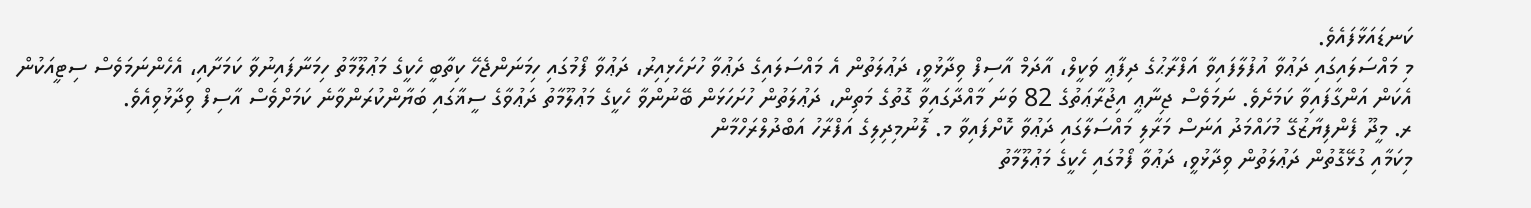ކަނޑައަޅާފައެވެ.
މި މައްސަލައިގައި ދަޢުވާ އުފުލާފައިވާ އަފްރާޙުގެ ދިފާޢީ ވަކީލް، އާދަމް އާސިފް ވިދާޅުވީ، ދަޢުލަތުން އެ މައްސަލައިގެ ދަޢުވާ ހުށަހެޅިއިރު، ދަޢުވާ ފޯމުގައި ހިމަނަންޖެހޭ ކިތާބީ ހެކީގެ މަޢުލޫމާތު ހިމަނާފައިނުވާ ކަމަށާއި، އެހެންނަމަވެސް ސިޓީއަކުން އެކަން އަންގާފައިވާ ކަމަށެވެ. ނަމަވެސް ޖިނާޢީ އިޖުރާޢަތުގެ 82 ވަނަ މާއްދާގައިވާ ގޮތުގެ މަތިން، ދަޢުލަތުން ހުށަހަޅަން ބޭނުންވާ ހެކީގެ މަޢުލޫމާތު ދަޢުވާގެ ސީޣާގައި ބަޔާންކުރަންވާނެ ކަމަށްވެސް އާސިފް ވިދާޅުވިއެވެ.
ރ. މީދޫ ފެންފިޔާޒުގޭ މުހައްމަދު އަނަސް މަރާލި މައްސަލާގައި ދަޢުވާ ކޮށްފައިވާ މ. ލޮނުމިދިލިގެ އަފްރާހު އަބްދުލްރަހްމާން
މިކަމާއި ގުޅޭގޮތުން ދަޢުލަތުން ވިދާޅުވީ، ދަޢުވާ ފޯމުގައި ހެކީގެ މަޢުލޫމާތު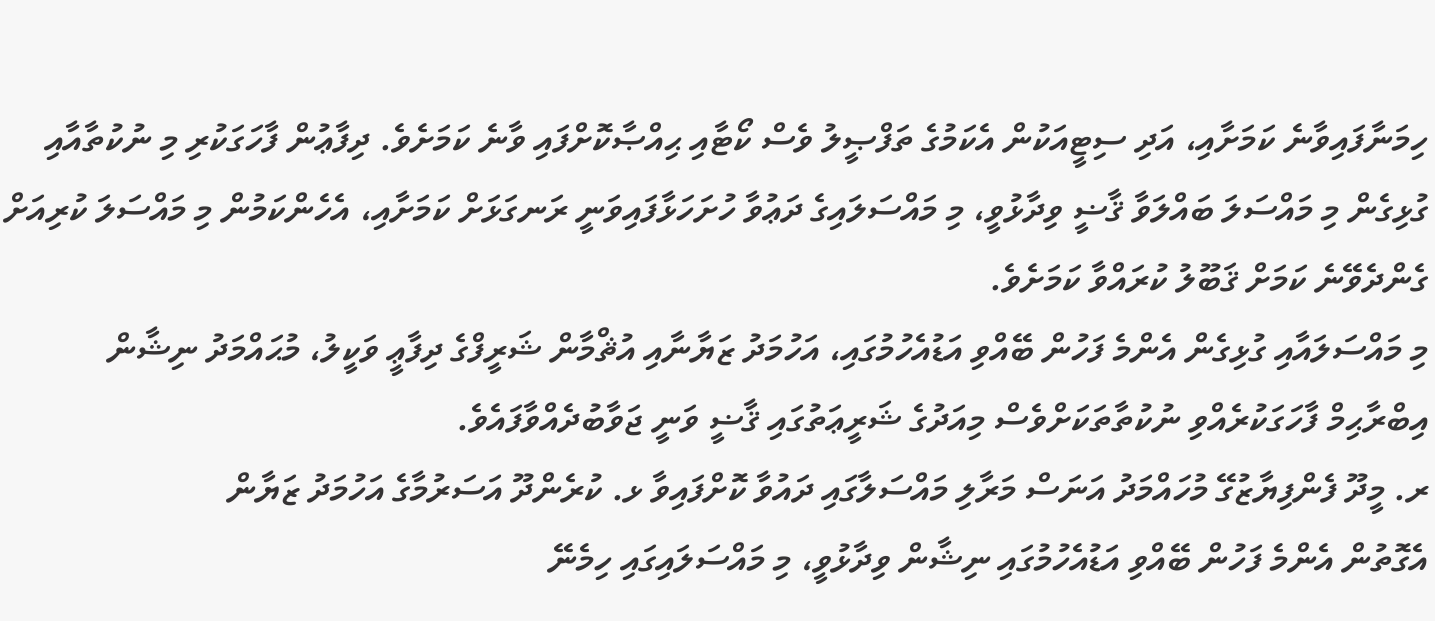ހިމަނާފައިވާނެ ކަމަށާއި، އަދި ސިޓީއަކުން އެކަމުގެ ތަފްޞީލު ވެސް ކޯޓާއި ޙިއްޞާކޮށްފައި ވާނެ ކަމަށެވެ. ދިފާޢުން ފާހަގަކުރި މި ނުކުތާއާއި ގުޅިގެން މި މައްސަލަ ބައްލަވާ ޤާޟީ ވިދާޅުވީ، މި މައްސަލައިގެ ދަޢުވާ ހުށަހަޅާފައިވަނީ ރަނގަޅަށް ކަމަށާއި، އެހެންކަމުން މި މައްސަލަ ކުރިއަށް ގެންދެވޭނެ ކަމަށް ޤަބޫލު ކުރައްވާ ކަމަށެވެ.
މި މައްސަލައާއި ގުޅިގެން އެންމެ ފަހުން ބޭއްވި އަޑުއެހުމުގައި، އަހުމަދު ޒަޔާނާއި އުޘްމާން ޝަރީފްގެ ދިފާޢީ ވަކީލު، މުޙައްމަދު ނިޝާން އިބްރާޙިމް ފާހަގަކުރެއްވި ނުކުތާތަކަށްވެސް މިއަދުގެ ޝަރީޢަތުގައި ޤާޟީ ވަނީ ޖަވާބުދެއްވާފައެވެ.
ރ. މީދޫ ފެންފިޔާޒުގޭ މުހައްމަދު އަނަސް މަރާލި މައްސަލާގައި ދައުވާ ކޮށްފައިވާ ޅ. ކުރެންދޫ އަސަރުމާގެ އަހުމަދު ޒަޔާން
އެގޮތުން އެންމެ ފަހުން ބޭއްވި އަޑުއެހުމުގައި ނިޝާން ވިދާޅުވީ، މި މައްސަލައިގައި ހިމެނޭ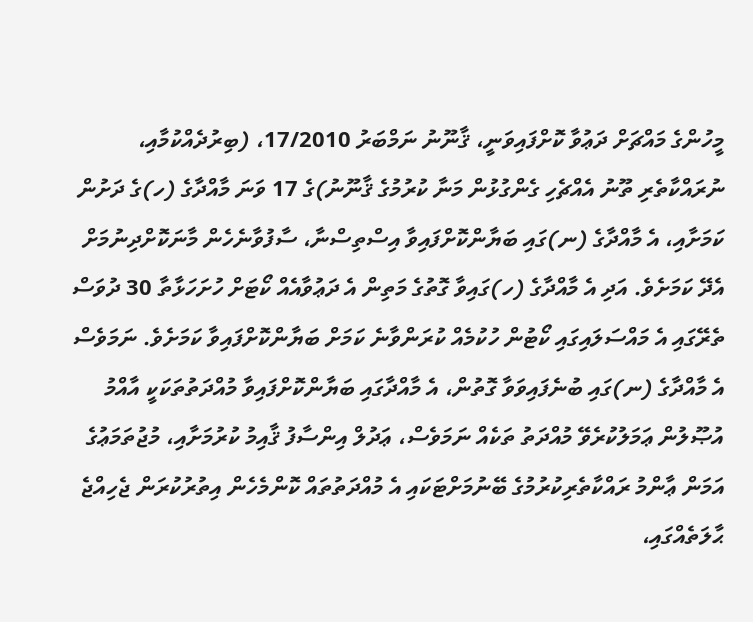މީހުންގެ މައްޗަށް ދަޢުވާ ކޮށްފައިވަނީ، ޤާނޫނު ނަމްބަރު 17/2010، (ބިރުދެއްކުމާއި، ނުރައްކާތެރި ތޫނު އެއްޗެހި ގެންގުޅުން މަނާ ކުރުމުގެ ޤާނޫނު)ގެ 17 ވަނަ މާއްދާގެ (ހ)ގެ ދަށުން ކަމަށާއި، އެ މާއްދާގެ (ނ)ގައި ބަޔާންކޮށްފައިވާ އިސްތިސްނާ، ސާފުވާނެހެން މާނަކޮށްދިނުމަށް އެދޭ ކަމަށެވެ. އަދި އެ މާއްދާގެ (ހ)ގައިވާ ގޮތުގެ މަތިން އެ ދަޢުވާއެއް ކޯޓަށް ހުށަހަޅާތާ 30 ދުވަސް ތެރޭގައި އެ މައްސަލައިގައި ކޯޓުން ހުކުމެއް ކުރަންވާނެ ކަމަށް ބަޔާންކޮށްފައިވާ ކަމަށެވެ. ނަމަވެސް އެ މާއްދާގެ (ނ)ގައި ބުނެފައިވަވާ ގޮތުން، އެ މާއްދާގައި ބަޔާންކޮށްފައިވާ މުއްދަތުތަކަކީ އާއްމު އުޞޫލުން ޢަމަލުކުރެވޭ މުއްދަތު ތަކެއް ނަމަވެސް، ޢަދުލް އިންސާފު ޤާއިމު ކުރުމަށާއި، މުޖުތަމަޢުގެ އަމަން ޢާންމު ރައްކާތެރިކުރުމުގެ ބޭނުމަށްޓަކައި އެ މުއްދަތުތައް ކޮންމެހެން އިތުރުކުރަން ޖެހިއްޖެ ޙާލަތެއްގައި،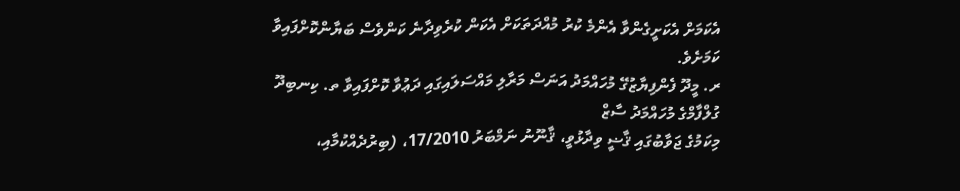އެކަމަށް އެކަށީގެންވާ އެންމެ ކުރު މުއްދަތަކަށް އެކަން ކުރެވިދާނެ ކަންވެސް ބަޔާންކޮށްފައިވާ ކަމަށެވެ.
ރ. މީދޫ ފެންފިޔާޒުގޭ މުހައްމަދު އަނަސް މަރާލި މައްސަލައިގައި ދަޢުވާ ކޮށްފައިވާ ތ. ކިނބިދޫ ގުލްފާމްގެ މުހައްމަދު ސާޒް
މިކަމުގެ ޖަވާބުގައި ޤާޟީ ވިދާޅުވީ، ޤާނޫނު ނަމްބަރު 17/2010، (ބިރުދެއްކުމާއި،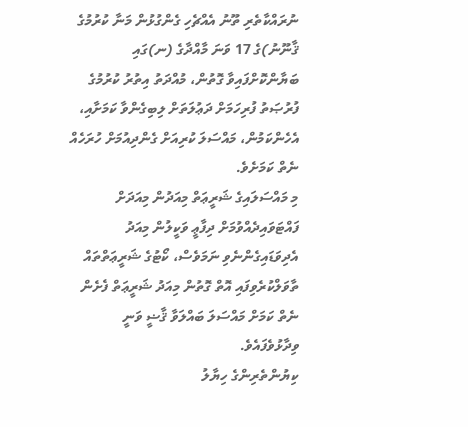ނުރައްކާތެރި ތޫނު އެއްޗެހި ގެންގުޅުން މަނާ ކުރުމުގެ ޤާނޫނު)ގެ 17 ވަނަ މާއްދާގެ (ނ)ގައި ބަޔާންކޮށްފައިވާ ގޮތުން، މުއްދަތު އިތުރު ކުރުމުގެ ފުރުޞަތު ފުރިހަމަށް ދަޢުލަތަށް ލިބިގެންވާ ކަމަށާއި، އެހެންކަމުން، މައްސަލަ ކުރިއަށް ގެންދިއުމަށް ހުރަހެއް ނެތް ކަމަށެވެ.
މި މައްސަލައިގެ ޝަރީޢަތް މިއަދުން މިއަދަށް ފައްޓަވައިދެއްވުމަށް ދިފާޢީ ވަކީލުން މިއަދު އެދިވަޑައިގެންނެވި ނަމަވެސް، ކޯޓުގެ ޝަރީޢަތްތައް ތާވަލްކުރެވިފައި އޮތް ގޮތުން މިއަދު ޝަރީޢަތް ފެށެން ނެތް ކަމަށް މައްސަލަ ބައްލަވާ ޤާޟީ ވަނީ ވިދާޅުވެފައެވެ.
ކިޔުންތެރިންގެ ހިޔާލު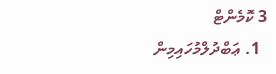3 ކޮމެންޓް
  1. ޢަބްދުލްމުހައިމިން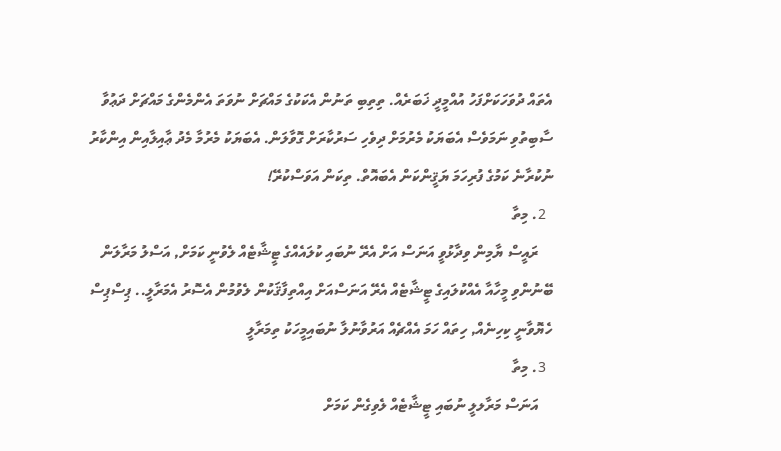އެތައް ދުވަހަކަށްފަހު އުއްމީދީ ޚަބަރެއް. ތިތިބި ތަނުން އެކަކުގެ މައްޗަށް ނުވަތަ އެންމެންގެ މައްޗަށް ދަޢުވާ ސާބިތުވި ނަމަވެސް އެބަޔަކު މެރުމަށް ދިވެހި ސަރުކާރަށް ގޮވާލަން. އެބަޔަކު މެރުމާ މެދު ޢާއިލާއިން އިންކާރު ނުކުރާނެ ކަމުގެ ފުރިހަމަ ޔަޤީންކަން އެބައޮތް. ތިކަން އަވަސްކުރޭ!
  2. މިތާ
    ރައީސް ޔާމިން ވިދާޅުވީ އަނަސް އަށް އެރޭ ނުބައި ކުލައެއްގެ ޓީޝާޓެއް ލެވުނީ ކަމަށް, އަސްލު މަރާލަން ބޭނުންވި މީހާއާ އެއްކުލައިގެ ޓީޝާޓެއް އެރޭ އަނަސްއަށް އިއްތިފާޤަކުން ލެވުމުން އެސޮރު އެމަރާލީ.. ޕިސްޕިސް ހެޔޮވާނީ ކިހިނެއް, ހިތައް ހަމަ އެއްޗެއް އަރުވާނުލާ ނުބައިމީހަކު ތިމަރާލީ
  3. މިތާ
    އަނަސް މަރާލލީ ނުބައި ޓީޝާޓެއް ލެވިގެން ކަމަށް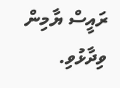ރައީސް ޔާމިން ވިދާޅުވި.